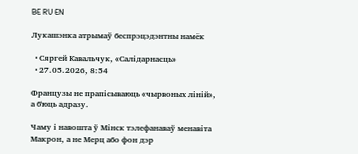BE RU EN

Лукашэнка атрымаў беспрэцэдэнтны намёк

  • Сяргей Кавальчук, «Салідарнасць»
  • 27.05.2026, 8:54

Французы не прапісываюць «чырвоных ліній», а б'юць адразу.

Чаму і навошта ў Мінск тэлефанаваў менавіта Макрон, а не Мерц або фон дэр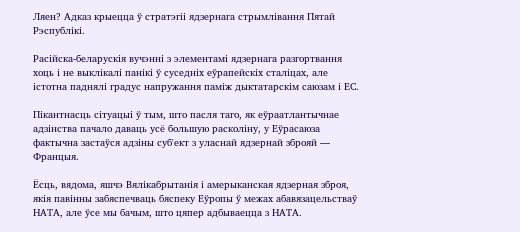Ляен? Адказ крыецца ў стратэгіі ядзернага стрымлівання Пятай Рэспублікі.

Расійска-беларускія вучэнні з элементамі ядзернага разгортвання хоць і не выклікалі панікі ў суседніх еўрапейскіх сталіцах, але істотна паднялі градус напружання паміж дыктатарскім саюзам і ЕС.

Пікантнасць сітуацыі ў тым, што пасля таго, як еўраатлантычнае адзінства пачало даваць усё большую расколіну, у Еўрасаюза фактычна застаўся адзіны суб'ект з уласнай ядзернай зброяй — Францыя.

Ёсць, вядома, яшчэ Вялікабрытанія і амерыканская ядзерная зброя, якія павінны забяспечваць бяспеку Еўропы ў межах абавязацельстваў НАТА, але ўсе мы бачым, што цяпер адбываецца з НАТА.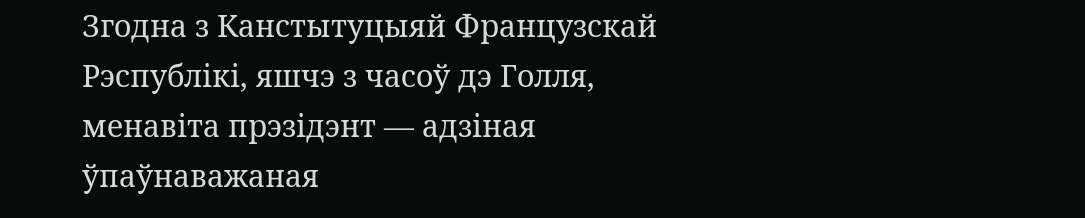Згодна з Канстытуцыяй Французскай Рэспублікі, яшчэ з часоў дэ Голля, менавіта прэзідэнт — адзіная ўпаўнаважаная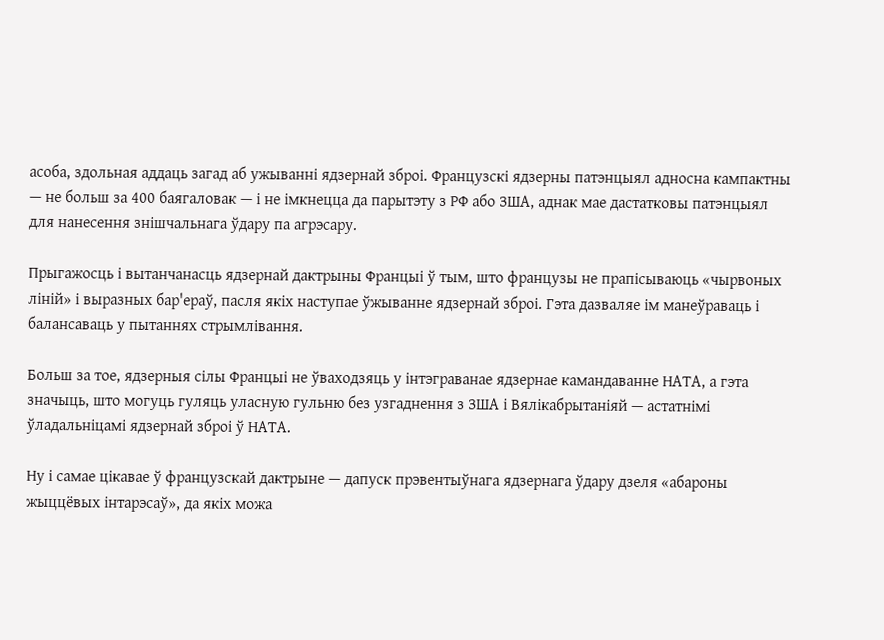асоба, здольная аддаць загад аб ужыванні ядзернай зброі. Французскі ядзерны патэнцыял адносна кампактны — не больш за 400 баягаловак — і не імкнецца да парытэту з РФ або ЗША, аднак мае дастатковы патэнцыял для нанесення знішчальнага ўдару па агрэсару.

Прыгажосць і вытанчанасць ядзернай дактрыны Францыі ў тым, што французы не прапісываюць «чырвоных ліній» і выразных бар'ераў, пасля якіх наступае ўжыванне ядзернай зброі. Гэта дазваляе ім манеўраваць і балансаваць у пытаннях стрымлівання.

Больш за тое, ядзерныя сілы Францыі не ўваходзяць у інтэграванае ядзернае камандаванне НАТА, а гэта значыць, што могуць гуляць уласную гульню без узгаднення з ЗША і Вялікабрытаніяй — астатнімі ўладальніцамі ядзернай зброі ў НАТА.

Ну і самае цікавае ў французскай дактрыне — дапуск прэвентыўнага ядзернага ўдару дзеля «абароны жыццёвых інтарэсаў», да якіх можа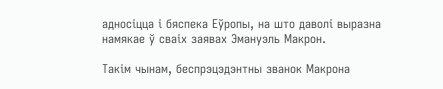адносіцца і бяспека Еўропы, на што даволі выразна намякае ў сваіх заявах Эмануэль Макрон.

Такім чынам, беспрэцэдэнтны званок Макрона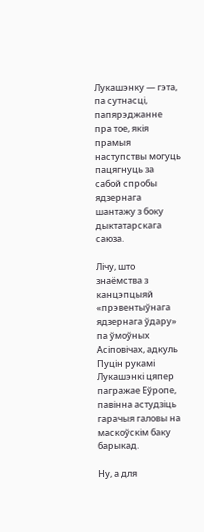Лукашэнку — гэта, па сутнасці, папярэджанне пра тое, якія прамыя наступствы могуць пацягнуць за сабой спробы ядзернага шантажу з боку дыктатарскага саюза.

Лічу, што знаёмства з канцэпцыяй «прэвентыўнага ядзернага ўдару» па ўмоўных Асіповічах, адкуль Пуцін рукамі Лукашэнкі цяпер пагражае Еўропе, павінна астудзіць гарачыя галовы на маскоўскім баку барыкад.

Ну, а для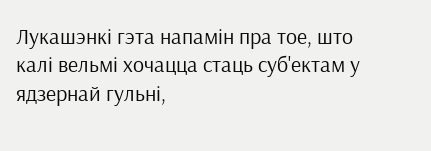Лукашэнкі гэта напамін пра тое, што калі вельмі хочацца стаць суб'ектам у ядзернай гульні,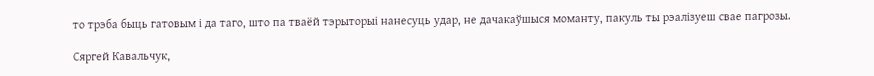то трэба быць гатовым і да таго, што па тваёй тэрыторыі нанесуць удар, не дачакаўшыся моманту, пакуль ты рэалізуеш свае пагрозы.

Сяргей Кавальчук,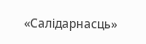«Салідарнасць»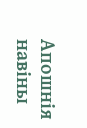Апошнія навіны